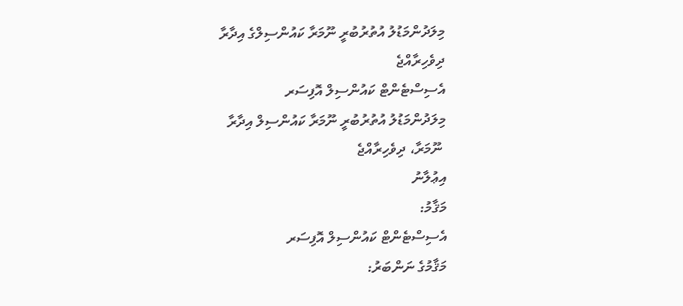މިލަދުންމަޑުލު އުތުރުބުރީ ނޫމަރާ ކައުންސިލްގެ އިދާރާ
ދިވެހިރާއްޖެ
އެސިސްޓެންޓް ކައުންސިލް އޮފިސަރ
މިލަދުންމަޑުލު އުތުރުބުރީ ނޫމަރާ ކައުންސިލް އިދާރާ
 ނޫމަރާ، ދިވެހިރާއްޖެ
އިޢުލާނު
މަޤާމު:
އެސިސްޓެންޓް ކައުންސިލް އޮފިސަރ
މަޤާމުގެ ނަންބަރު: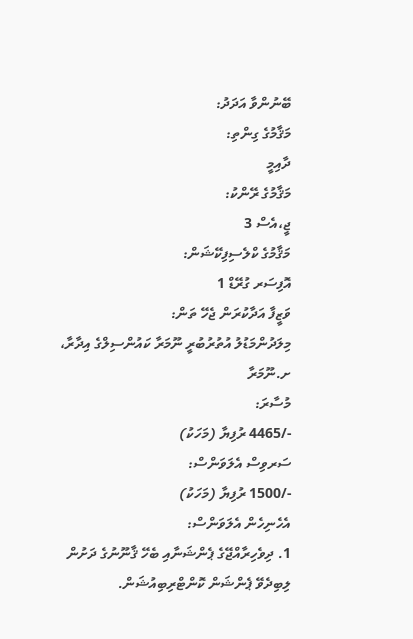ބޭނުންވާ އަދަދު:
މަޤާމުގެ ގިންތި:
ދާއިމީ
މަޤާމުގެ ރޭންކު:
ޖީ،އެސް 3
މަޤާމުގެ ކްލެސިފިކޭޝަން:
އޮފިސަރ ގުރޭޑް 1
ވަޒީފާ އަދާކުރަން ޖެހޭ ތަން:
މިލަދުންމަޑުލު އުތުރުބުރީ ނޫމަރާ ކައުންސިލްގެ އިދާރާ، ށ.ނޫމަރާ
މުސާރަ:
-/4465 ރުފިޔާ (މަހަކު)
ސަރވިސް އެލަވަންސް:
-/1500 ރުފިޔާ (މަހަކު)
އެހެނިހެން އެލަވަންސް:
1. ދިވެހިރާއްޖޭގެ ޕެންޝަނާއި ބެހޭ ޤާނޫނުގެ ދަށުން ލިބިދެވޭ ޕެންޝަން ކޮންޓްރިބިއުޝަން.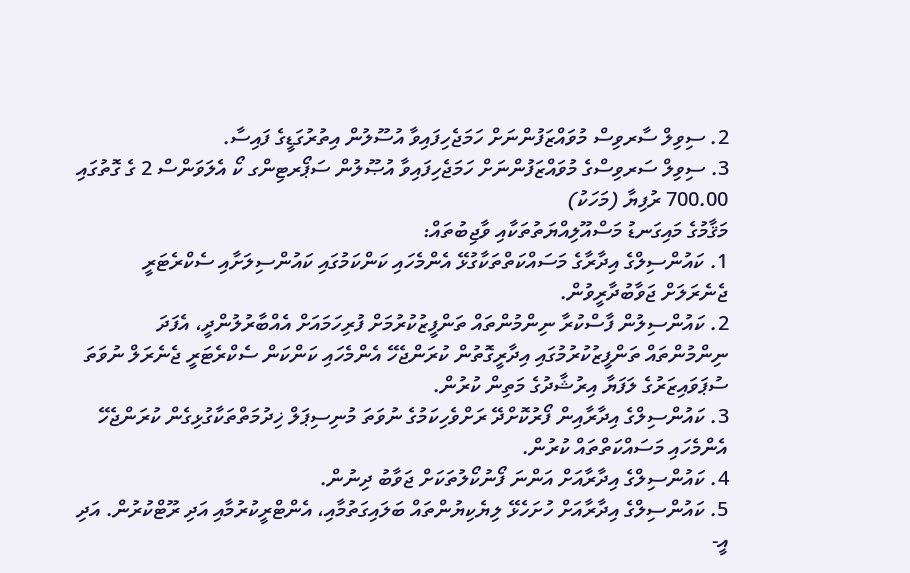2. ސިވިލް ސާރވިސް މުވައްޒަފުންނަށް ހަމަޖެހިފައިވާ އުސޫލުން އިތުރުގަޑީގެ ފައިސާ.
3. ސިވިލް ސަރވިސްގެ މުވައްޒަފުންނަށް ހަމަޖެހިފައިވާ އުޞޫލުން ސަޕޯރޓިންގ ކޯ އެލަވަންސް 2 ގެ ގޮތުގައި 700.00 ރުފިޔާ (މަހަކު)
މަޤާމުގެ މައިގަނޑު މަސްއޫލިއްޔަތުތަކާއި ވާޖިބުތައް:
1. ކައުންސިލްގެ އިދާރާގެ މަސައްކަތްތަކާގުޅޭ އެންމެހައި ކަންކަމުގައި ކައުންސިލަށާއި ސެކްރެޓަރީ ޖެނެރަލަށް ޖަވާބުދާރީވުން.
2. ކައުންސިލުން ފާސްކުރާ ނިންމުންތައް ތަންފީޒުކުރުމަށް ފުރިހަމައަށް އެއްބާރުލުންދީ، އެފަދަ ނިންމުންތައް ތަންފީޒުކުރުމުގައި އިދާރީގޮތުން ކުރަންޖެހޭ އެންމެހައި ކަންކަން ސެކްރެޓަރީ ޖެނެރަލް ނުވަތަ ސުޕަވައިޒަރުގެ ލަފަޔާ އިރުޝާދުގެ މަތިން ކުރުން.
3. ކައުންސިލްގެ އިދާރާއިން ފޯރުކޮށްދޭ ރަށްވެހިކަމުގެ ނުވަތަ މުނިސިޕަލް ޚިދުމަތްތަކާގުޅިގެން ކުރަންޖެހޭ އެންމެހައި މަސައްކަތްތައް ކުރުން.
4. ކައުންސިލްގެ އިދާރާއަށް އަންނަ ފޯނުކޯލުތަކަށް ޖަވާބު ދިނުން.
5. ކައުންސިލްގެ އިދާރާއަށް ހުށަހެޅޭ ލިޔެކިޔުންތައް ބަލައިގަތުމާއި، އެންޓްރީކުރުމާއި އަދި ރޫޓްކުރުން. އަދި އީ-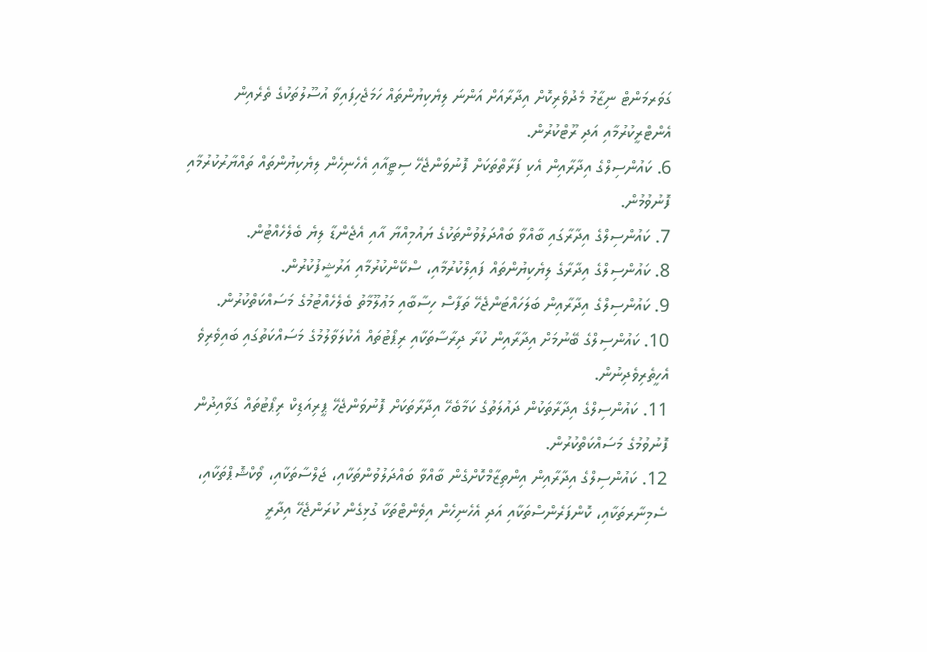ގަވަރމަންޓް ނިޒާމު މެދުވެރިކޮށް އިދާރާއަށް އަންނަ ލިޔެކިޔުންތައް ހަމަޖެހިފައިވާ އުސޫލުތަކުގެ ތެރެއިން އެންޓްރީކުރުމާއި އަދި ރޫޓްކުރުން.
6. ކައުންސިލްގެ އިދާރާއިން އެކި ފަރާތްތަކަށް ފޮނުވަންޖެހޭ ސިޓީއާއި އެހެނިހެން ލިޔެކިޔުންތައް ތައްޔާރުކުރުމާއި ފޮނުވުމުން.
7. ކައުންސިލްގެ އިދާރާގައި ބާއްވާ ބައްދަލުވުންތަކުގެ ޔައުމިއްޔާ އާއި އެޖެންޑާ ލިޔެ ބެލެހެއްޓުން.
8. ކައުންސިލްގެ އިދާރާގެ ލިޔެކިޔުންތައް ފައިލްކުރުމާއި، ސްކޭންކުރުމާއި އަރުޝީފުކުރުން.
9. ކައުންސިލްގެ އިދާރާއިން ބަލަހައްޓަންޖެހޭ ތަފާސް ހިސާބާއި މަޢުލޫމާތު ބެލެހެއްޓުމުގެ މަސައްކަތްކުރުން.
10. ކައުންސިލްގެ ބޭނުމަށް އިދާރާއިން ކުރާ ދިރާސާތަކާއި ރިޕޯޓުތައް އެކުލަވާލުމުގެ މަސައްކަތުގައި ބައިވެރިވެ އެހީތެރިވެދިނުން.
11. ކައުންސިލްގެ އިދާރާތަކުން ދައުލަތުގެ ކަމާބެހޭ އިދާރާތަކަށް ފޮނުވަންޖެހޭ ޕީރިއަޑިކް ރިޕޯޓުތައް ގަވާއިދުން ފޮނުވުމުގެ މަސައްކަތްކުރުން.
12. ކައުންސިލްގެ އިދާރާއިން އިންތިޒާމްކޮށްގެން ބާއްވާ ބައްދަލުވުންތަކާއި، ޖަލްސާތަކާއި، ވޯކްޝޮޕްތަކާއި، ސެމިނާރތަކާއި، ކޮންފަރެންސްތަކާއި އަދި އެހެނިހެން އިވެންޓްތަކާ ގުޅިގެން ކުރަންޖެހޭ އިދާރީ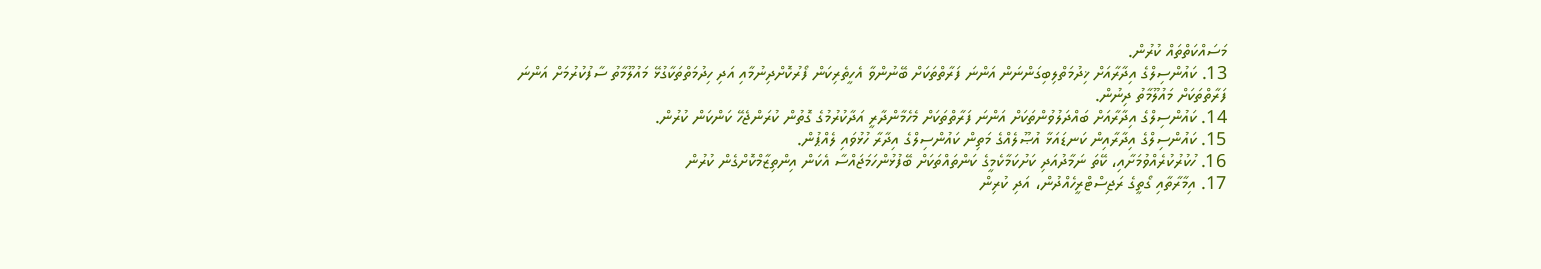މަސައްކަތްތައް ކުރުން.
13. ކައުންސިލްގެ އިދާރާއަށް ޚިދުމަތްލިބިގަންނަން އަންނަ ފަރާތްތަކަށް ބޭނުންވާ އެހީތެރިކަން ފޯރުކޮށްދިނުމާއި އަދި ހިދުމަތްތަކާގުޅޭ މައުލޫމާތު ސާފުކުރުމަށް އަންނަ ފަރާތްތަކަށް މައުލޫމާތު ދިނުން.
14. ކައުންސިލްގެ އިދާރާއަށް ބައްދަލުވުންތަކަށް އަންނަ ފަރާތްތަކަށް މެހެމާންދާރީ އަދާކުރުމުގެ ގޮތުން ކުރަންޖެހޭ ކަންކަން ކުރުން.
15. ކައުންސިލްގެ އިދާރާއިން ކަނޑައަޅާ އުޞޫލެއްގެ މަތިން ކައުންސިލްގެ އިދާރާ ހުޅުވައި ލެއްޕުން.
16. ހުކުރުކުރެއްވުމަށާއި، ކޭތަ ނަމާދުއަދި ކަށުކަމާކެމީގެ ކަންތައްތަކަށް ބޭފުޅުންހަމަޖައްސާ އެކަން އިންތިޒާމްކޮށްގެން ކުރުން
17. އިމާރާތާއި ގޯތީގެ ރަޖިސްޓްރީހެއްދުން، އަދި ކުރިން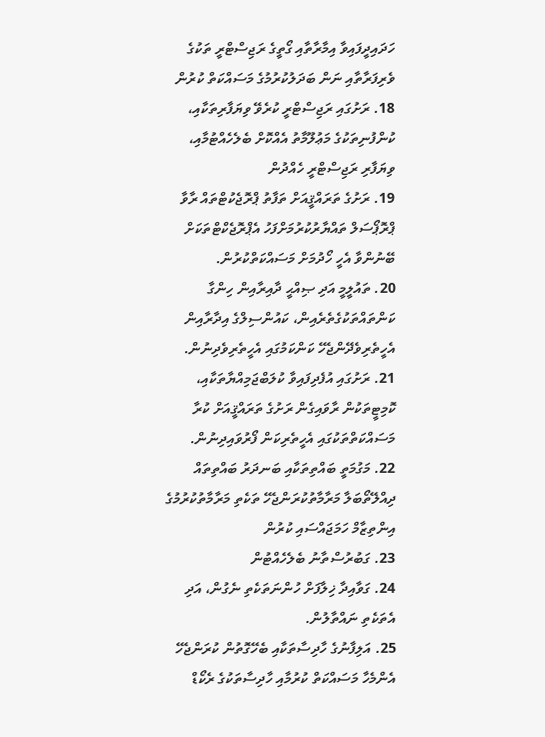ހަދައިދީފައިވާ އިމާރާތާއި ގޯތީގެ ރަޖިސްޓްރީ ތަކުގެ ވެރިފަރާތާއި ނަން ބަދަލުކުރުމުގެ މަސައްކަތް ކުރުން
18. ރަށުގައި ރަޖިސްޓްރީ ކުރެވޭ ވިޔަފާރިތަކާއި، ކުންފުނިތަކުގެ މަޢުލޫމާތު އެއްކޮށް ބެލެހެއްޓުމާއި، ވިޔަފާރި ރަޖިސްޓްރީ ހެއްދުން
19. ރަށުގެ ތަރައްޤީއަށް ތަފާތު ޕްރޮޖެކުޓްތައް ރާވާ ޕްރޮޕޯސަލް ތައްޔާރުކުރުމަށްފަހު އެޕްރޮޖެކްޓްތަކަށް ބޭނުންވާ އެހީ ހޯދުމަށް މަސައްކަތްކުރުން.
20. ތައުލީމީ އަދި ޞިއްޙީ ދާއިރާއިން ހިންގާ ކަންތައްތަކުގެތެރެއިން، ކައުންސިލްގެ އިދާރާއިން އެހީތެރިވެދޭންޖެހޭ ކަންކަމުގައި އެހީތެރިވެދިނުން.
21. ރަށުގައި އުފެދިފައިވާ ކުލަބްޖަމިއްޔާތަކާއި، ކޮމިޓީތަކުން ރާވައިގެން ރަށުގެ ތަރައްޤީއަށް ކުރާ މަސައްކަތްތަކުގައި އެހީތެރިކަން ފޯރުވައިދިނުން.
22. މަގުމަތީ ބައްތިތަކާއި ބަނދަރު ބައްތިތައް ދިއްލޭތޯބަލާ މަރާމާތުކުރަންޖެހޭ ތަކެތި މަރާމާތުކުރުމުގެ އިންތިޒާމް ހަމަޖައްސައި ކުރުން
23. ގަބުރުސްތާނު ބެލެހެއްޓުން
24. ގަވާއިދާ ޚިލާފަށް ހުންނަތަކެތި ނެގުން، އަދި އެތަކެތި ނައްތާލުން.
25. އަލިފާނުގެ ހާދިސާތަކާއި ބެހޭގޮތުން ކުރަންޖެހޭ އެންމެހާ މަސައްކަތް ކުރުމާއި ހާދިސާތަކުގެ ރެކޯޑް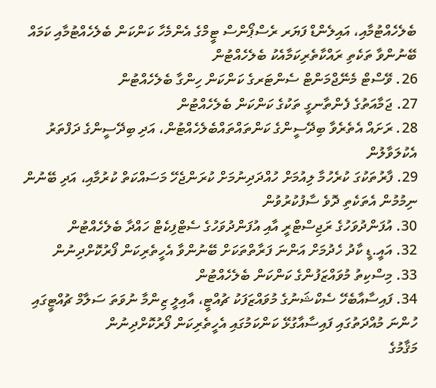ބެލެހެއްޓުމާއި، އައިލެންޑް ފަޔަރ ރެސްޕޯންސް ޓީމްގެ އެންމެހާ ކަންކަން ބެލެހެއްޓުމާއި ކަމައް ބޭނުންވާ ތަކެތި ރައްކާތެރިކަމާއެކު ބެލެހެއްޓުން
26. ވޭސްޓް މެނޭޖްމަންޓް ސެންޓަރގެ ކަންކަން ހިންގާ ބެލެހެއްޓުން
27. ޖަމާއަތުގެ ފެންތާނގީ ތަކުގެ ކަންކަން ބެލެހެއްޓުން
28. ރަށައް އެތެރެވާ ބިދޭސީންގެ ކަންތައްތައްބެލެހެއްޓުން، އަދި ބިދޭސީންގެ ދަފްތަރު އެކުލަވާލުން
29. ފާރުތަކުގަ ކުރެހުމާ ލިއުމަށް ހުއްދަދިނުމަށް ކުރަންޖެހޭ މަސައްކަތް ކުރުމާއި، އަދި ބޭނުން ނިމުމުން އެތަކެތި ދޮވެ ސާފުކުރުވުން
30. އުފަންދުވަހުގެ ރަޖިސްޓްރީ އާއި އުފަންދުވަހުގެ ސެޓްފިކެޓް ހައްދާ ބެލެހެއްޓުން
32. އައީ.ޑީ ކާދު ހެދުމަށް އަންނަ ފަރާތްތަކަށް ބޭނުންވާ އެހީތެރިކަން ފޯރުކޮށްދިނުން
33. މިސްކިތު މުވައްޒަފުންގެ ކަންކަން ބެލެހެއްޓުން
34. ފައިސާއާބެހޭ ސެކްޝަނުގެ މުވައްޒަފަކު ޗުއްޓީ، އާއިލީ ޒިންމާ ނުވަތަ ސަލާމް ޗުއްޓީގައި ހުންނަ މުއްދަތުގައި ފައިސާއާގުޅޭ ކަންކަމުގައި އެހީތެރިކަން ފޯރުކޮށްދިނުން
މަޤާމުގެ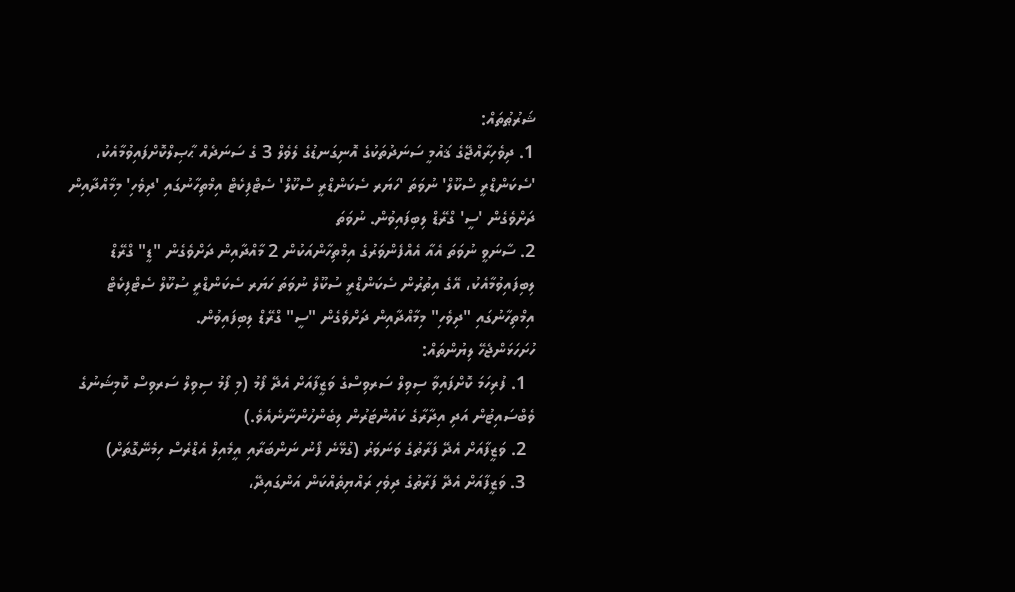ޝަރުޠުތައް:
1. ދިވެހިރާއްޖޭގެ ޤައުމީ ސަނަދުތަކުގެ އޮނިގަނޑުގެ ލެވެލް 3 ގެ ސަނަދެއް ޙާޞިލްކޮށްފައިވުމާއެކު، 'ސެކަންޑްރީ ސްކޫލް' ނުވަތަ 'ހަޔަރ ސެކަންޑްރީ ސްކޫލް' ސެޓްފިކެޓް އިމްތިހާނުގައި 'ދިވެހި' މިމާއްދާއިން ދަށްވެގެން 'ސީ' ގްރޭޑް ލިބިފައިވުން. ނުވަތަ
2. ސާނަވީ ނުވަތަ އެއާ އެއްފެންވަރުގެ އިމްތިހާންއަކުން 2 މާއްދާއިން ދަށްވެގެން "ޑީ" ގްރޭޑް ލިބިފައިވުމާއެކު، އޭގެ އިތުރުން ސެކަންޑްރީ ސުކޫލް ނުވަތަ ހަޔަރ ސެކަންޑްރީ ސުކޫލް ސެޓްފިކެޓް އިމްތިހާނުގައި "ދިވެހި" މިމާއްދާއިން ދަށްވެގެން "ސީ" ގްރޭޑް ލިބިފައިވުން.
ހުށަހަޅަންޖެހޭ ލިޔުންތައް:
  1. ފުރިހަމަ ކޮށްފައިވާ ސިވިލް ސަރވިސްގެ ވަޒީފާއަށް އެދޭ ފޯމު (މި ފޯމު ސިވިލް ސަރވިސް ކޮމިޝަނުގެ ވެބްސައިޓުން އަދި އިދާރާގެ ކައުންޓަރުން ލިބެންހުންނާނެއެވެ.)
  2. ވަޒީފާއަށް އެދޭ ފަރާތުގެ ވަނަވަރު (ގުޅޭނެ ފޯނު ނަންބަރާއި އީމެއިލް އެޑްރެސް ހިމެނޭގޮތަށް)
  3. ވަޒީފާއަށް އެދޭ ފަރާތުގެ ދިވެހި ރައްޔިތެއްކަން އަންގައިދޭ،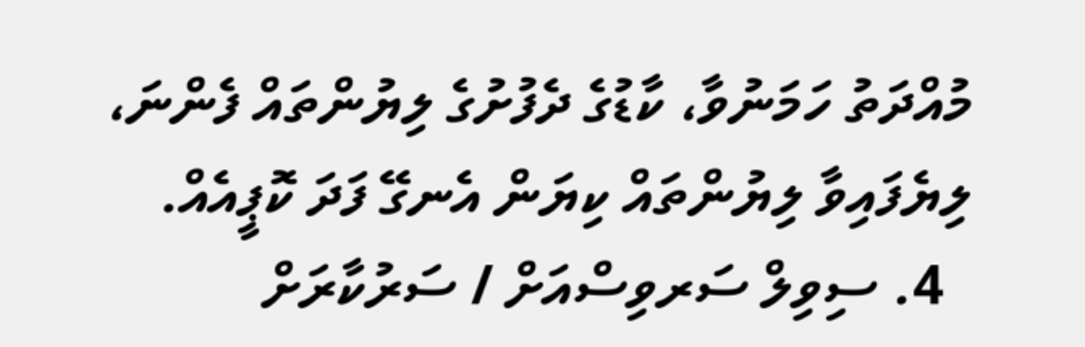މުއްދަތު ހަމަނުވާ، ކާޑުގެ ދެފުށުގެ ލިޔުންތައް ފެންނަ، ލިޔެފައިވާ ލިޔުންތައް ކިޔަން އެނގޭ ފަދަ ކޮޕީއެއް.
  4. ސިވިލް ސަރވިސްއަށް / ސަރުކާރަށް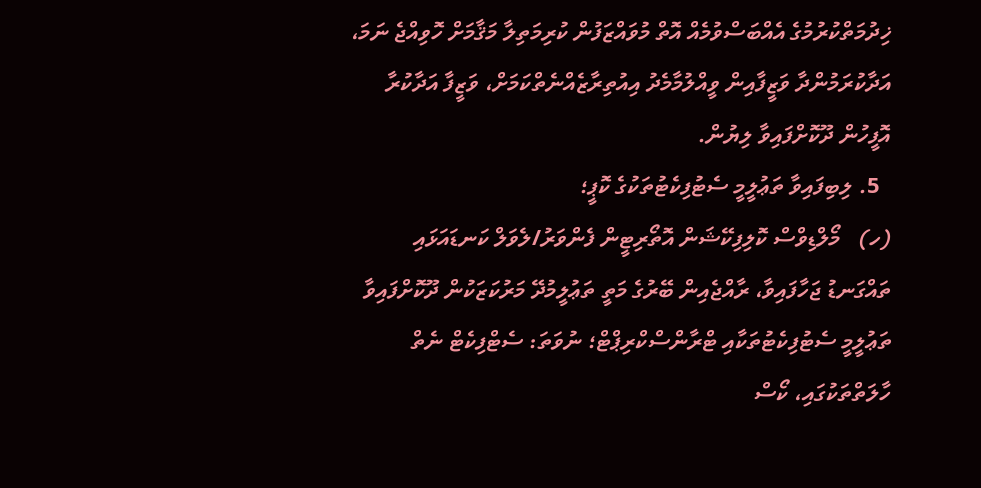ޚިދުމަތްކުރުމުގެ އެއްބަސްވުމެއް އޮތް މުވައްޒަފުން ކުރިމަތިލާ މަޤާމަށް ހޮވިއްޖެ ނަމަ، އަދާކުރަމުންދާ ވަޒީފާއިން ވީއްލުމާމެދު އިއުތިރާޒެއްނެތްކަމަށް، ވަޒީފާ އަދާކުރާ އޮފީހުން ދޫކޮށްފައިވާ ލިޔުން.
  5. ލިބިފައިވާ ތަޢުލީމީ ސެޓުފިކެޓުތަކުގެ ކޮޕީ؛
(ހ)   މޯލްޑިވްސް ކޮލިފިކޭޝަން އޮތޯރިޓީން ފެންވަރު/ލެވަލް ކަނޑައަޅައި ތައްގަނޑު ޖަހާފައިވާ، ރާއްޖެއިން ބޭރުގެ މަތީ ތަޢުލީމުދޭ މަރުކަޒަކުން ދޫކޮށްފައިވާ ތަޢުލީމީ ސެޓުފިކެޓުތަކާއި ޓްރާންސްކްރިޕްޓް؛ ނުވަތަ: ސެޓްފިކެޓް ނެތް ހާލަތްތަކުގައި، ކޯސް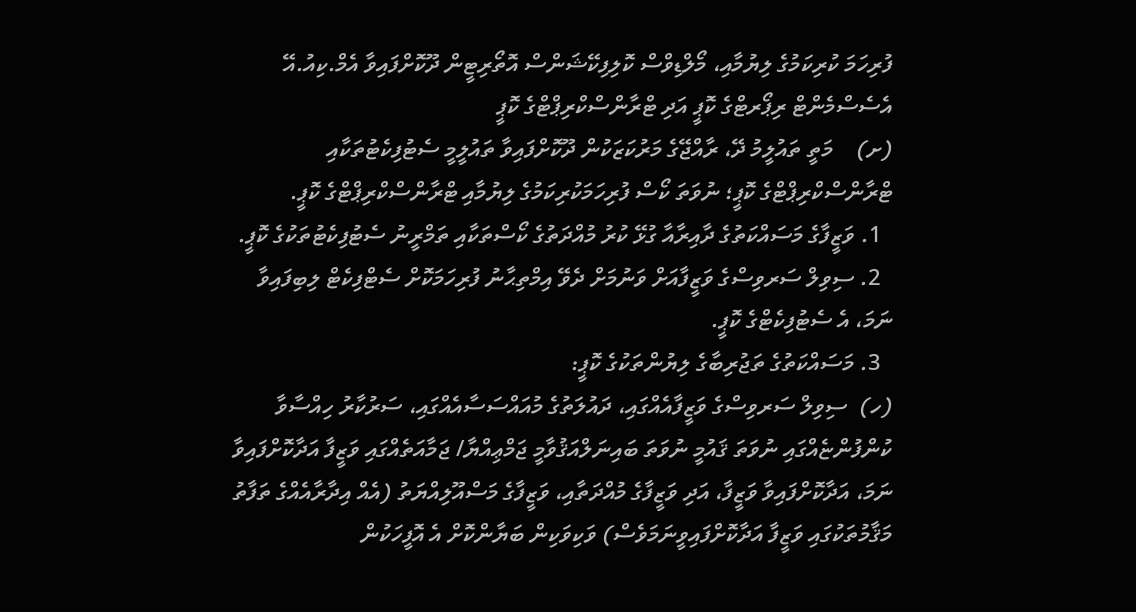ފުރިހަމަ ކުރިކަމުގެ ލިޔުމާއި، މޯލްޑިވްސް ކޮލިފިކޭޝަންސް އޮތޯރިޓީން ދޫކޮށްފައިވާ އެމް.ކިއު.އޭ އެސެސްމެންޓް ރިޕޯރޓްގެ ކޮޕީ އަދި ޓްރާންސްކްރިޕްޓްގެ ކޮޕީ
(ށ)    މަތީ ތައުލީމު ދޭ، ރާއްޖޭގެ މަރުކަޒަކުން ދޫކޮށްފައިވާ ތައުލީމީ ސެޓުފިކެޓުތަކާއި ޓްރާންސްކްރިޕްޓްގެ ކޮޕީ؛ ނުވަތަ ކޯސް ފުރިހަމަކުރިކަމުގެ ލިޔުމާއި ޓްރާންސްކްރިޕްޓްގެ ކޮޕީ.
  1. ވަޒީފާގެ މަސައްކަތުގެ ދާއިރާއާ ގުޅޭ ކުރު މުއްދަތުގެ ކޯސްތަކާއި ތަމްރީނު ސެޓުފިކެޓުތަކުގެ ކޮޕީ.
  2. ސިވިލް ސަރވިސްގެ ވަޒީފާއަށް ވަނުމަށް ދެވޭ އިމްތިޙާނު ފުރިހަމަކޮށް ސެޓްފިކެޓް ލިބިފައިވާ ނަމަ، އެ ސެޓުފިކެޓްގެ ކޮޕީ.
  3. މަސައްކަތުގެ ތަޖުރިބާގެ ލިޔުންތަކުގެ ކޮޕީ:
(ހ)  ސިވިލް ސަރވިސްގެ ވަޒީފާއެއްގައި، ދައުލަތުގެ މުއައްސަސާއެއްގައި، ސަރުކާރު ހިއްސާވާ ކުންފުންޏެއްގައި ނުވަތަ ޤައުމީ ނުވަތަ ބައިނަލްއަޤުވާމީ ޖަމްޢިއްޔާ/ ޖަމާއަތެއްގައި ވަޒީފާ އަދާކޮށްފައިވާ ނަމަ، އަދާކޮށްފައިވާ ވަޒީފާ، އަދި ވަޒީފާގެ މުއްދަތާއި، ވަޒީފާގެ މަސްއޫލިއްޔަތު (އެއް އިދާރާއެއްގެ ތަފާތު މަޤާމުތަކުގައި ވަޒީފާ އަދާކޮށްފައިވީނަމަވެސް) ވަކިވަކިން ބަޔާންކޮށް އެ އޮފީހަކުން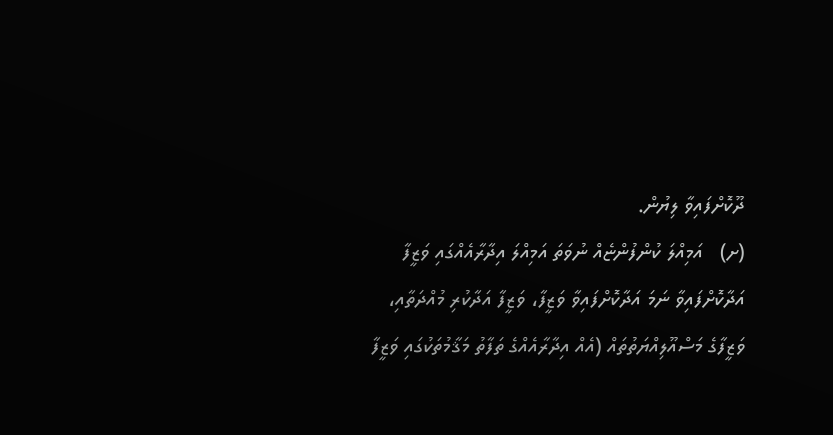ދޫކޮށްފައިވާ ލިޔުން.
(ށ)   އަމިއްލަ ކުންފުންޏެއް ނުވަތަ އަމިއްލަ އިދާރާއެއްގައި ވަޒީފާ އަދާކޮށްފައިވާ ނަމަ އަދާކޮށްފައިވާ ވަޒީފާ، ވަޒީފާ އަދާކުރި މުއްދަތާއި، ވަޒީފާގެ މަސްއޫލިއްޔަތުތައް (އެއް އިދާރާއެއްގެ ތަފާތު މަޤާމުތަކުގައި ވަޒީފާ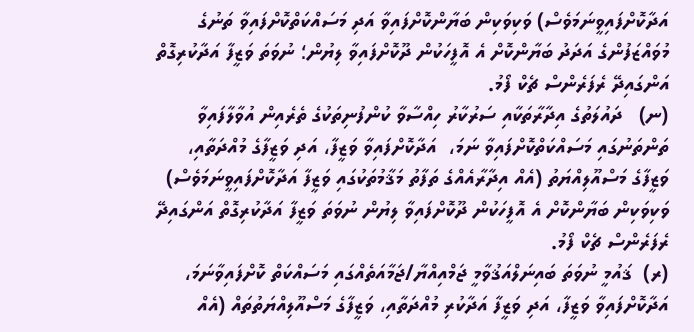އަދާކޮށްފައިވީނަމަވެސް) ވަކިވަކިން ބަޔާންކޮށްފައިވާ އަދި މަސައްކަތްކޮށްފައިވާ ތަނުގެ މުވައްޒަފުންގެ އަދަދު ބަޔާންކޮށް އެ އޮފީހަކުން ދޫކޮށްފައިވާ ލިޔުން؛ ނުވަތަ ވަޒީފާ އަދާކުރިގޮތް އަންގައިދޭ ރެފަރެންސް ޗެކް ފޯމު.
(ނ)   ދައުލަތުގެ އިދާރާތަކާއި ސަރުކާރު ހިއްސާވާ ކުންފުނިތަކުގެ ތެރެއިން އުވާލާފައިވާ ތަންތަނުގައި މަސައްކަތްކޮށްފައިވާ ނަމަ،  އަދާކޮށްފައިވާ ވަޒީފާ، އަދި ވަޒީފާގެ މުއްދަތާއި، ވަޒީފާގެ މަސްއޫލިއްޔަތު (އެއް އިދާރާއެއްގެ ތަފާތު މަޤާމުތަކުގައި ވަޒީފާ އަދާކޮށްފައިވީނަމަވެސް) ވަކިވަކިން ބަޔާންކޮށް އެ އޮފީހަކުން ދޫކޮށްފައިވާ ލިޔުން ނުވަތަ ވަޒީފާ އަދާކުރިގޮތް އަންގައިދޭ ރެފަރެންސް ޗެކް ފޯމު.
(ރ)  ޤައުމީ ނުވަތަ ބައިނަލްއަޤުވާމީ ޖަމްއިއްޔާ/ޖަމާއަތެއްގައި މަސައްކަތް ކޮށްފައިވާނަމަ، އަދާކޮށްފައިވާ ވަޒީފާ، އަދި ވަޒީފާ އަދާކުރި މުއްދަތާއި، ވަޒީފާގެ މަސްއޫލިއްޔަތުތައް (އެއް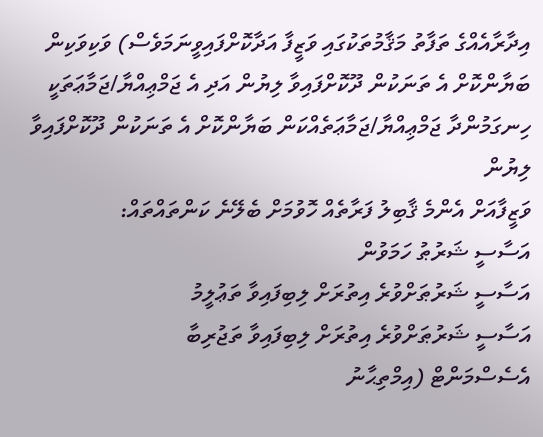އިދާރާއެއްގެ ތަފާތު މަޤާމުތަކުގައި ވަޒީފާ އަދާކޮށްފައިވީނަމަވެސް) ވަކިވަކިން ބަޔާންކޮށް އެ ތަނަކުން ދޫކޮށްފައިވާ ލިޔުން އަދި އެ ޖަމްޢިއްޔާ/ޖަމާޢަތަކީ ހިނގަމުންދާ ޖަމްޢިއްޔާ/ޖަމާޢަތެއްކަން ބަޔާންކޮށް އެ ތަނަކުން ދޫކޮށްފައިވާ ލިޔުން
ވަޒީފާއަށް އެންމެ ޤާބިލު ފަރާތެއް ހޮވުމަށް ބެލޭނެ ކަންތައްތައް:
އަސާސީ ޝަރުޠު ހަމަވުން
އަސާސީ ޝަރުޠަށްވުރެ އިތުރަށް ލިބިފައިވާ ތަޢުލީމު
އަސާސީ ޝަރުޠަށްވުރެ އިތުރަށް ލިބިފައިވާ ތަޖުރިބާ
އެސެސްމަންޓް (އިމްތިޙާނު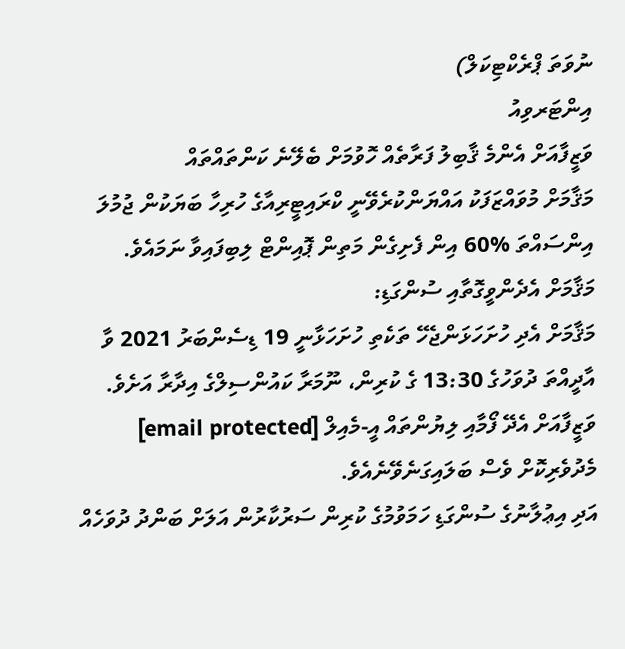ނުވަތަ ޕްރެކްޓިކަލް)
އިންޓަރވިއު
ވަޒީފާއަށް އެންމެ ޤާބިލު ފަރާތެއް ހޮވުމަށް ބެލޭނެ ކަންތައްތައް
މަޤާމަށް މުވައްޒަފަކު އައްޔަންކުރެވޭނީ ކްރައިޓީރިއާގެ ހުރިހާ ބަޔަކުން ޖުމުލަ އިންސައްތަ %60 އިން ފެށިގެން މަތިން ޕޮއިންޓް ލިބިފައިވާ ނަމައެވެ.
މަޤާމަށް އެދެންވީގޮތާއި ސުންގަޑި:
މަޤާމަށް އެދި ހުށަހަޅަންޖެހޭ ތަކެތި ހުށަހަޅާނީ 19 ޑިސެންބަރު 2021 ވާ އާދީއްތަ ދުވަހުގެ 13:30 ގެ ކުރިން، ނޫމަރާ ކައުންސިލްގެ އިދާރާ އަށެވެ. ވަޒީފާއަށް އެދޭ ފޯމާއި ލިޔުންތައް އީ-މެއިލް [email protected] މެދުވެރިކޮށް ވެސް ބަލައިގަނެވޭނެއެވެ.
އަދި އިޢުލާނުގެ ސުންގަޑި ހަމަވުމުގެ ކުރިން ސަރުކާރުން އަލަށް ބަންދު ދުވަހެއް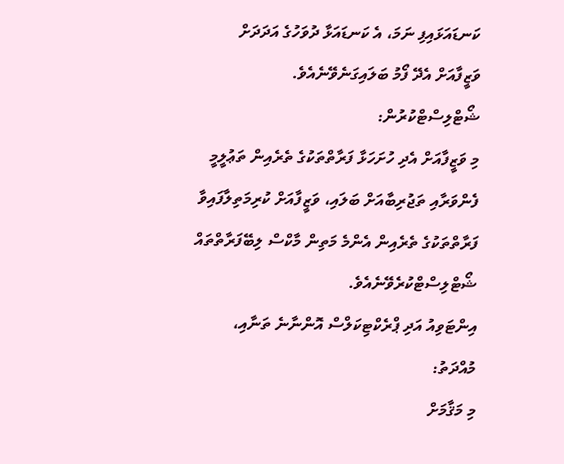ކަނޑައަޅައިފި ނަމަ، އެ ކަނޑައަޅާ ދުވަހުގެ އަދަދަށް ވަޒީފާއަށް އެދޭ ފޯމު ބަލައިގަނެވޭނެއެވެ.
ޝޯޓްލިސްޓްކުރުން:
މި ވަޒީފާއަށް އެދި ހުށަހަޅާ ފަރާތްތަކުގެ ތެރެއިން ތަޢުލީމީ ފެންވަރާއި ތަޖުރިބާއަށް ބަލައި، ވަޒީފާއަށް ކުރިމަތިލާފައިވާ ފަރާތްތަކުގެ ތެރެއިން އެންމެ މަތިން މާކްސް ލިބޭފަރާތްތައް ޝޯޓްލިސްޓްކުރެވޭނެއެވެ.
އިންޓަވިއު އަދި ޕްރެކްޓިކަލްސް އޮންނާނެ ތަނާއި، މުއްދަތު:
މި މަޤާމަށް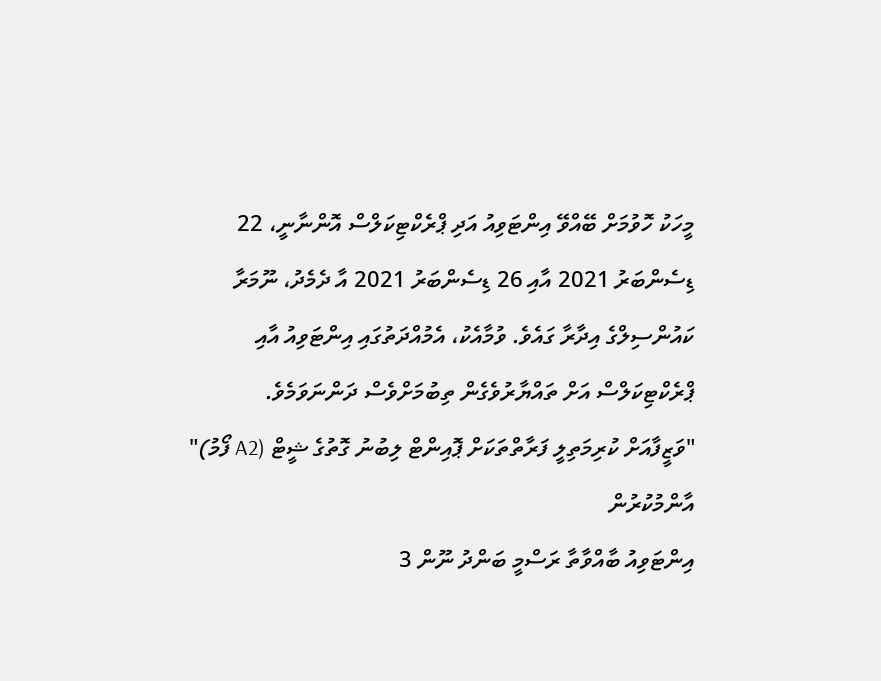މީހަކު ހޮވުމަށް ބޭއްވޭ އިންޓަވިއު އަދި ޕްރެކްޓިކަލްސް އޮންނާނީ، 22 ޑިސެންބަރު 2021 އާއި 26 ޑިސެންބަރު 2021 އާ ދެމެދު، ނޫމަރާ ކައުންސިލްގެ އިދާރާ ގައެވެ. ވުމާއެކު، އެމުއްދަތުގައި އިންޓަވިއު އާއި ޕްރެކްޓިކަލްސް އަށް ތައްޔާރުވެގެން ތިބުމަށްވެސް ދަންނަވަމެވެ.
"ވަޒީފާއަށް ކުރިމަތިލީ ފަރާތްތަކަށް ޕޮއިންޓް ލިބުނު ގޮތުގެ ޝީޓް (A2 ފޯމު)" އާންމުކުރުން
އިންޓަވިއު ބާއްވާތާ ރަސްމީ ބަންދު ނޫން 3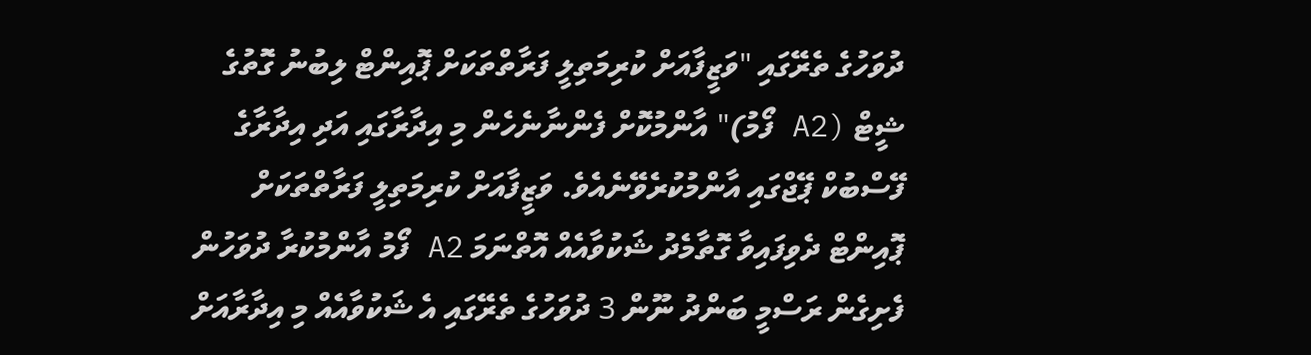ދުވަހުގެ ތެރޭގައި "ވަޒީފާއަށް ކުރިމަތިލީ ފަރާތްތަކަށް ޕޮއިންޓް ލިބުނު ގޮތުގެ ޝީޓް (A2 ފޯމު)" އާންމުކޮށް ފެންނާނެހެން މި އިދާރާގައި އަދި އިދާރާގެ ފޭސްބުކް ޕޭޖްގައި އާންމުކުރެވޭނެއެވެ. ވަޒީފާއަށް ކުރިމަތިލީ ފަރާތްތަކަށް ޕޮއިންޓް ދެވިފައިވާ ގޮތާމެދު ޝަކުވާއެއް އޮތްނަމަ A2 ފޯމު އާންމުކުރާ ދުވަހުން ފެށިގެން ރަސްމީ ބަންދު ނޫން 3 ދުވަހުގެ ތެރޭގައި އެ ޝަކުވާއެއް މި އިދާރާއަށް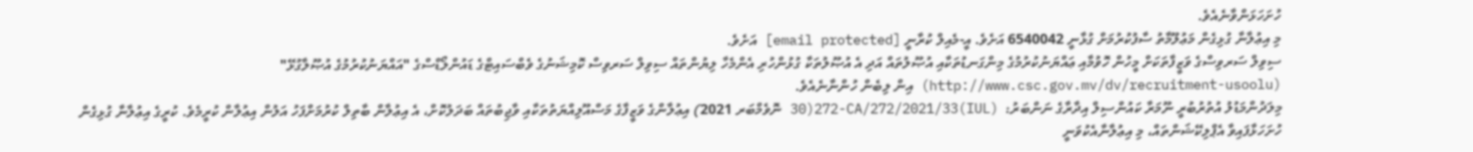ހުށަހަޅަންވާނެއެވެ.
މި އިޢުލާނާ ގުޅިގެން މަޢުލޫމާތު ސާފުކުރުމަށް ގުޅާނީ 6540042 އަށެވެ. އީ-މެއިލް ކުރާނީ [email protected] އަށެވެ.
ސިވިލް ސަރވިސްގެ ވަޒީފާތަކަށް މީހުން ހޮވުމާއި ޢައްޔަނުކުރުމުގެ މިންގަނޑުތަކާއި އުޞޫލުތައް އަދި އެ އުޞޫލުތަކާ ގުޅުންހުރި އެންމެހާ ލިޔުންތައް ސިވިލް ސަރވިސް ކޮމިޝަނުގެ ވެބްސައިޓްގެ ޑައުންލޯޑްސްގެ "އައްޔަނުކުރުމުގެ އުޞޫލާގުޅޭ" (http://www.csc.gov.mv/dv/recruitment-usoolu) އިން ލިބެން ހުންނާނެއެވެ.
މިލަދުންމަޑުލު އުތުރުބުރީ ނޫމަރާ ކައުންސިލް އިދާރާގެ ނަންބަރު:  (IUL)272-CA/272/2021/33(30 ނޮވެމްބަރ 2021) އިޢުލާންގެ ވަޒީފާގެ މަސްއޫލިއްޔަތުތަކާއި ވާޖިބުތައް ބަދަލުކޮށް، އެ އިޢުލާން ބާތިލް ކުރުމަށްފަހު އަލުން އިޢުލާން ކުރީމެވެ. ކުރީގެ އިޢުލާނާ ގުޅިގެން ހުށަހަޅާފައިވާ އެޕްލިކޭޝަންތައް، މި އިޢުލާނާއެކުވަނީ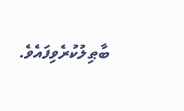ބާޠިލުކުރެވިފައެވެ.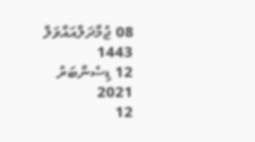08 ޖުމާދަލްއައްވަލް 1443
12 ޑިސެންބަރު 2021
12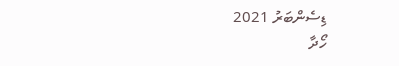ޑިސެންބަރު 2021
ހޯދާ